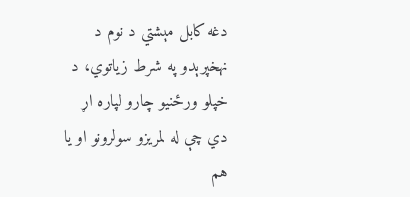دغه کابل مېشتي د نوم د نهخپرېدو په شرط زیاتوي، د خپلو ورځنیو چارو لپاره اړ دي چې له لمریزو سولرونو او یا هم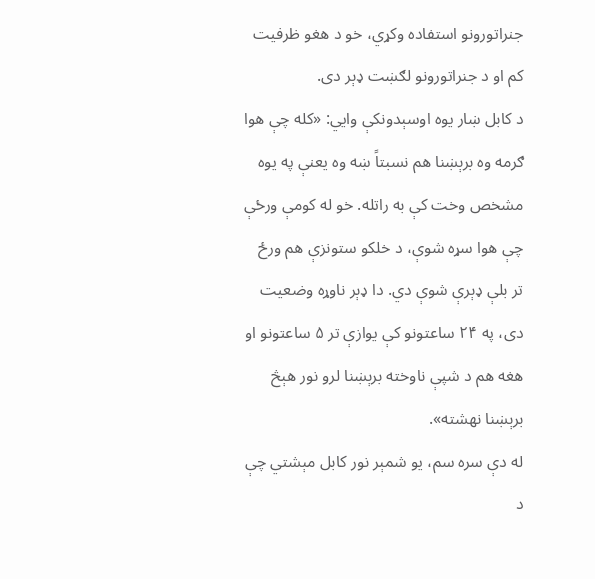جنراتورونو استفاده وکړي، خو د هغو ظرفیت کم او د جنراتورونو لګښت ډېر دی.
د کابل ښار یوه اوسېدونکې وايي: «کله چې هوا ګرمه وه برېښنا هم نسبتاً ښه وه یعنې په یوه مشخص وخت کې به راتله. خو له کومې ورځې چې هوا سړه شوې، د خلکو ستونزې هم ورځ تر بلې ډېرې شوې دي. دا ډېر ناوړه وضعیت دی، په ۲۴ ساعتونو کې یوازې تر ۵ ساعتونو او هغه هم د شپې ناوخته برېښنا لرو نور هېڅ برېښنا نهشته».
له دې سره سم، یو شمېر نور کابل مېشتي چې د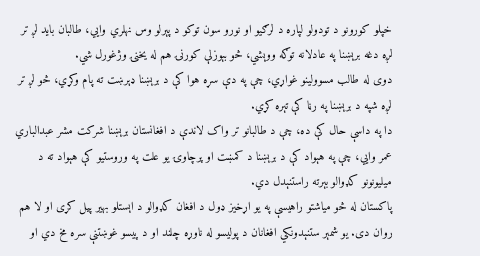خپلو کورونو د تودولو لپاره د لرګیو او نورو سون توکو د پېرلو وس نهلري وايي، طالبان باید لږ تر لږه دغه برېښنا په عادلانه توګه ووېشي، څو بېوزلې کورنۍ هم له یخنۍ وژغورل شي.
دوی له طالب مسوولینو غواړي، چې په دې سړه هوا کې د برېښنا ډېرښت ته پام وکړي، څو لږ تر لږه شپه د برېښنا په رڼا کې تېره کړي.
دا په داسې حال کې ده، چې د طالبانو تر واک لاندې د افغانستان برېښنا شرکت مشر عبدالباري عمر وایي، چې په هېواد کې د برېښنا د کمښت او پرچاوۍ یو علت په وروستیو کې هېواد ته د میلیونونو کډوالو بېرته راستنېدل دي.
پاکستان له څو میاشتو راهیسې په یو اړخیز ډول د افغان کډوالو د اېستلو بهیر پیل کړی او لا هم روان دی. یو شمېر ستنېدونکي افغانان د پولیسو له ناوړه چلند او د پیسو غوښتنې سره مخ دي او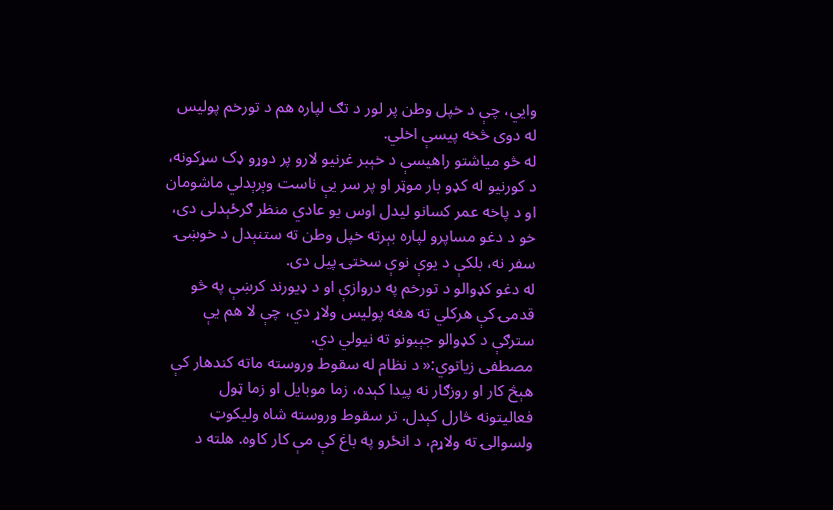وايي، چې د خپل وطن پر لور د تګ لپاره هم د تورخم پولیس له دوی څخه پیسې اخلي.
له څو میاشتو راهیسې د خېبر غرنیو لارو پر دوړو ډک سړکونه، د کورنیو له کډو بار موټر او پر سر یې ناست وېرېدلي ماشومان او د پاخه عمر کسانو لیدل اوس یو عادي منظر ګرځېدلی دی، خو د دغو مساپرو لپاره بېرته خپل وطن ته ستنېدل د خوښۍ سفر نه، بلکې د یوې نوې سختۍ پیل دی.
له دغو کډوالو د تورخم په دروازې او د ډیورند کرښې په څو قدمۍ کې هرکلي ته هغه پولیس ولاړ دي، چې لا هم یې سترګې د کډوالو جېبونو ته نیولي دي.
مصطفی زیاتوي:« د نظام له سقوط وروسته ماته کندهار کې هېڅ کار او روزګار نه پیدا کېده، زما موبایل او زما ټول فعالیتونه څارل کېدل. تر سقوط وروسته شاه ولیکوټ ولسوالۍ ته ولاړم، د انځرو په باغ کې مې کار کاوه. هلته د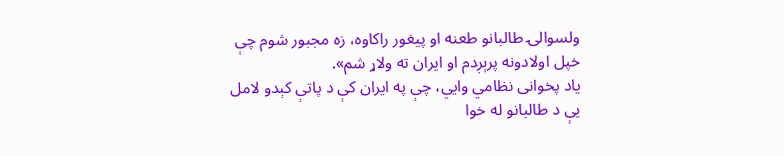ولسوالۍ طالبانو طعنه او پیغور راکاوه، زه مجبور شوم چې خپل اولادونه پرېږدم او ایران ته ولاړ شم».
یاد پخوانی نظامي وايي، چې په ایران کې د پاتې کېدو لامل یې د طالبانو له خوا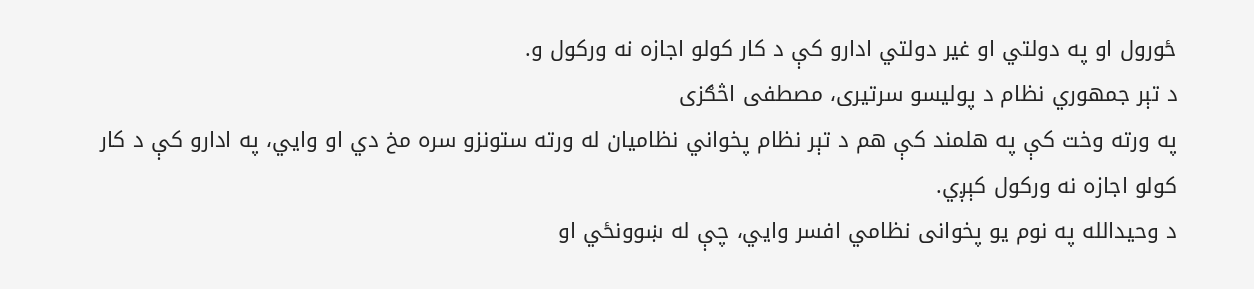ځورول او په دولتي او غیر دولتي ادارو کې د کار کولو اجازه نه ورکول و.
د تېر جمهوري نظام د پولیسو سرتیری، مصطفی اڅګزی
په ورته وخت کې په هلمند کې هم د تېر نظام پخواني نظامیان له ورته ستونزو سره مخ دي او وايي، په ادارو کې د کار کولو اجازه نه ورکول کېږي.
د وحیدالله په نوم یو پخوانی نظامي افسر وايي، چې له ښوونځي او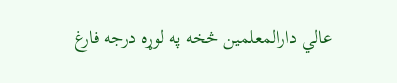عالي دارالمعلمین څخه په لوړه درجه فارغ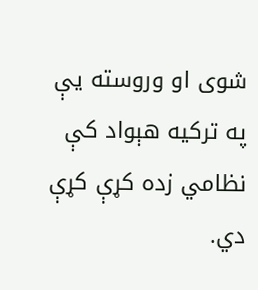شوی او وروسته یې په ترکیه هېواد کې نظامي زده کړې کړې دي.